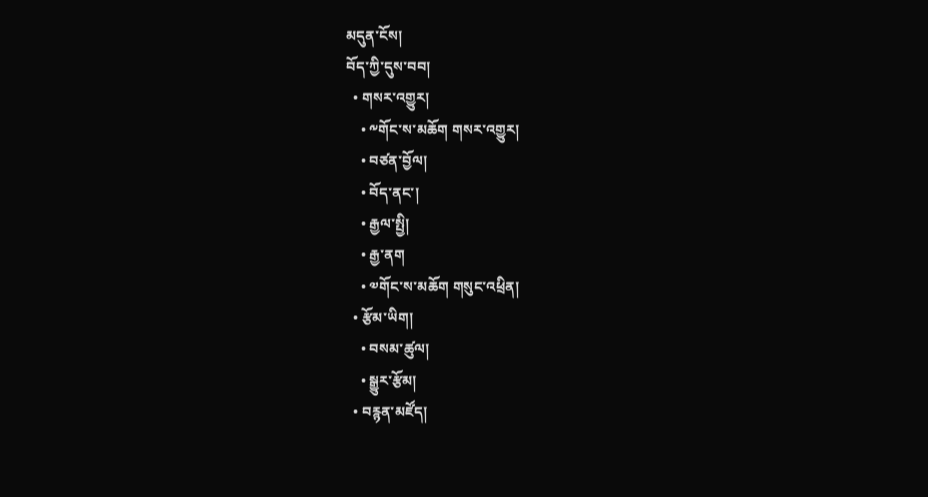མདུན་ངོས།
བོད་ཀྱི་དུས་བབ།
  • གསར་འགྱུར།
    • ༸གོང་ས་མཆོག གསར་འགྱུར།
    • བཙན་བྱོལ།
    • བོད་ནང་།
    • རྒྱལ་སྤྱི།
    • རྒྱ་ནག
    • ༧གོང་ས་མཆོག གསུང་འཕྲིན།
  • རྩོམ་ཡིག།
    • བསམ་ཚུལ།
    • སྒྱུར་རྩོམ།
  • བརྙན་མཛོད།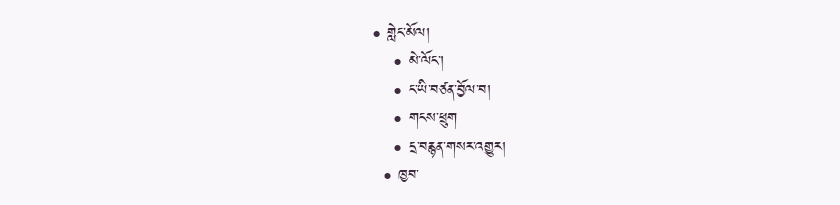• གླེང་མོལ།
    • མེ་ལོང་།
    • ང་ཡི་བཙན་བྱོལ་བ།
    • གངས་ཕྲུག
    • དྲ་བརྙན་གསར་འགྱུར།
  • ཁྱབ་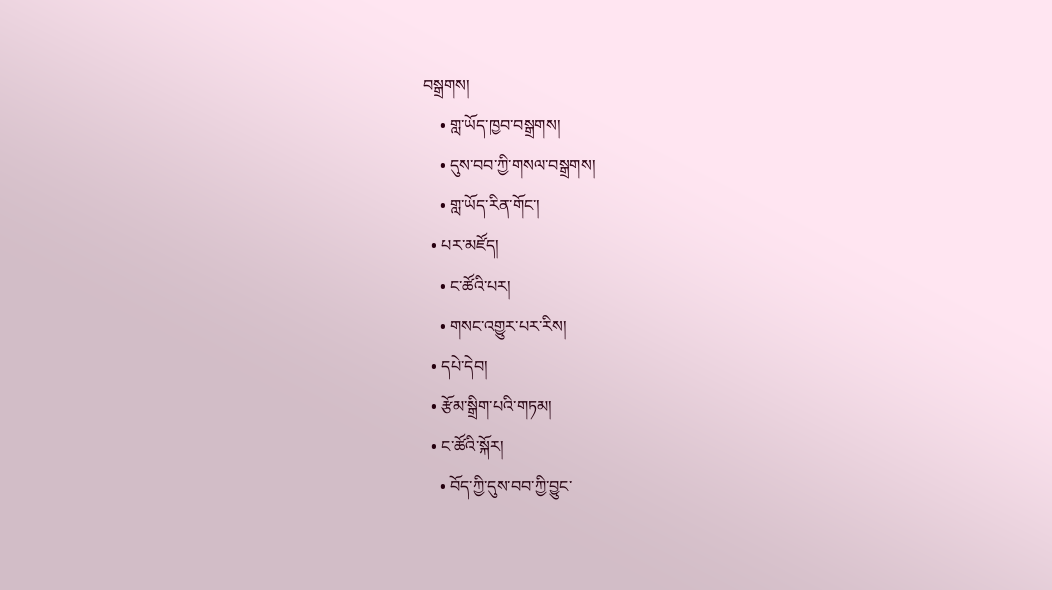བསྒྲགས།
    • གླ་ཡོད་ཁྱབ་བསྒྲགས།
    • དུས་བབ་ཀྱི་གསལ་བསྒྲགས།
    • གླ་ཡོད་རིན་གོང་།
  • པར་མཛོད།
    • ང་ཚོའི་པར།
    • གསང་འགྱུར་པར་རིས།
  • དཔེ་དེབ།
  • རྩོམ་སྒྲིག་པའི་གཏམ།
  • ང་ཚོའི་སྐོར།
    • བོད་ཀྱི་དུས་བབ་ཀྱི་བྱུང་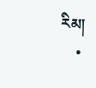རིམ།
    •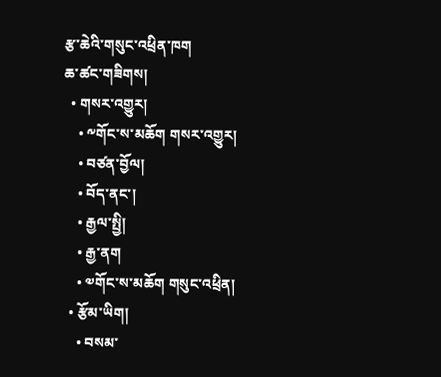རྩ་ཆེའི་གསུང་འཕྲིན་ཁག
ཆ་ཚང་གཟིགས།
  • གསར་འགྱུར།
    • ༸གོང་ས་མཆོག གསར་འགྱུར།
    • བཙན་བྱོལ།
    • བོད་ནང་།
    • རྒྱལ་སྤྱི།
    • རྒྱ་ནག
    • ༧གོང་ས་མཆོག གསུང་འཕྲིན།
  • རྩོམ་ཡིག།
    • བསམ་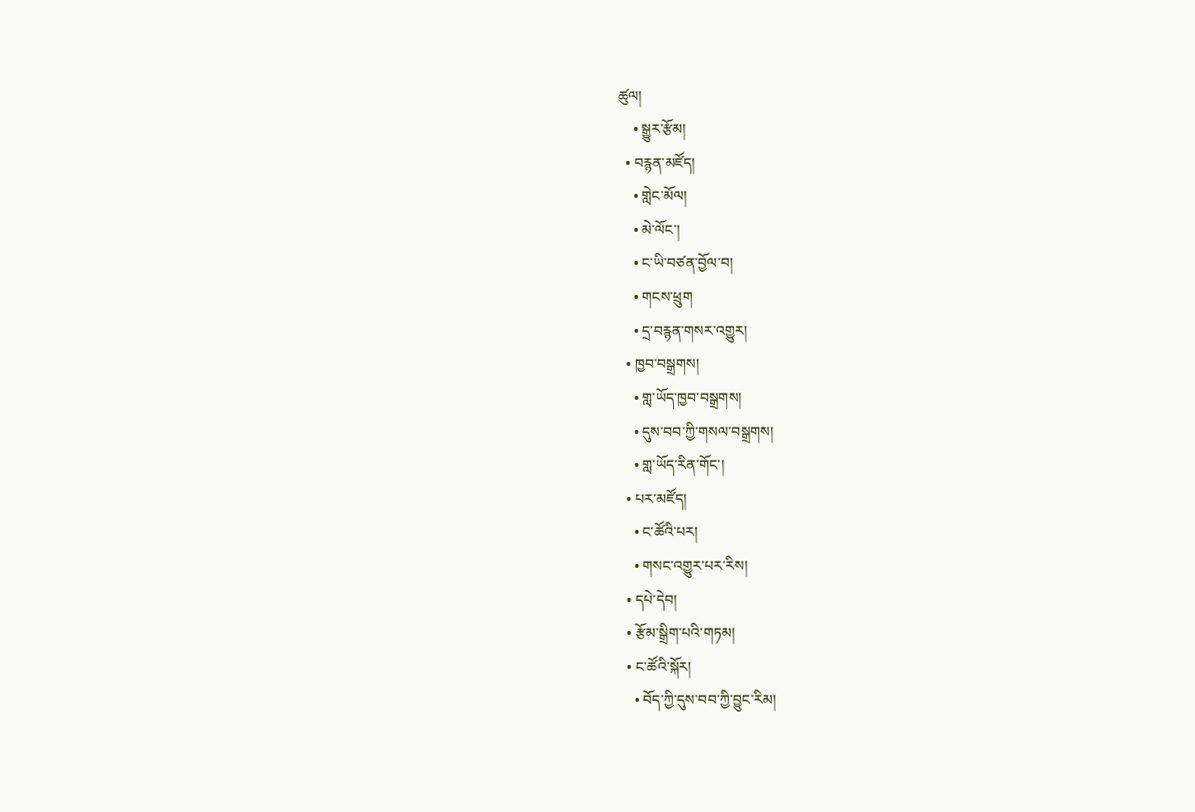ཚུལ།
    • སྒྱུར་རྩོམ།
  • བརྙན་མཛོད།
    • གླེང་མོལ།
    • མེ་ལོང་།
    • ང་ཡི་བཙན་བྱོལ་བ།
    • གངས་ཕྲུག
    • དྲ་བརྙན་གསར་འགྱུར།
  • ཁྱབ་བསྒྲགས།
    • གླ་ཡོད་ཁྱབ་བསྒྲགས།
    • དུས་བབ་ཀྱི་གསལ་བསྒྲགས།
    • གླ་ཡོད་རིན་གོང་།
  • པར་མཛོད།
    • ང་ཚོའི་པར།
    • གསང་འགྱུར་པར་རིས།
  • དཔེ་དེབ།
  • རྩོམ་སྒྲིག་པའི་གཏམ།
  • ང་ཚོའི་སྐོར།
    • བོད་ཀྱི་དུས་བབ་ཀྱི་བྱུང་རིམ།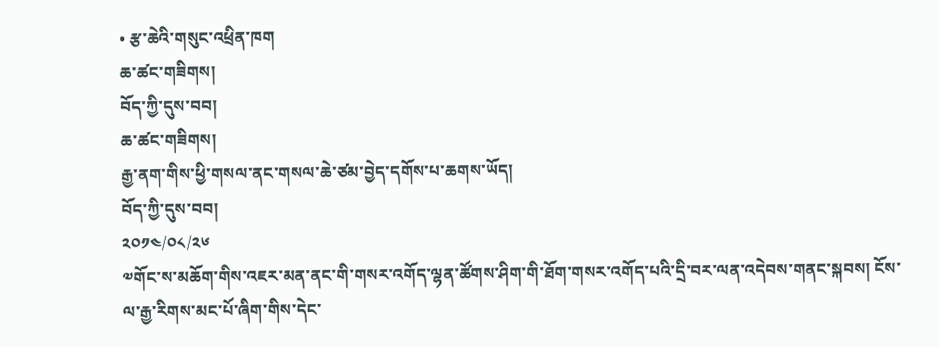• རྩ་ཆེའི་གསུང་འཕྲིན་ཁག
ཆ་ཚང་གཟིགས།
བོད་ཀྱི་དུས་བབ།
ཆ་ཚང་གཟིགས།
རྒྱ་ནག་གིས་ཕྱི་གསལ་ནང་གསལ་ཆེ་ཙམ་བྱེད་དགོས་པ་ཆགས་ཡོད།
བོད་ཀྱི་དུས་བབ།
༢༠༡༤/༠༨/༢༦
༧གོང་ས་མཆོག་གིས་འཇར་མན་ནང་གི་གསར་འགོད་ལྷན་ཚོགས་ཤིག་གི་ཐོག་གསར་འགོད་པའི་དྲི་བར་ལན་འདེབས་གནང་སྐབས། ངོས་ལ་རྒྱ་རིགས་མང་པོ་ཞིག་གིས་དེང་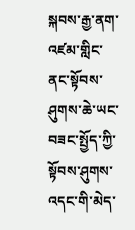སྐབས་རྒྱ་ནག་འཛམ་གླིང་ནང་སྟོབས་ཤུགས་ཆེ་ཡང་བཟང་སྤྱོད་ཀྱི་སྟོབས་ཤུགས་འདང་གི་མེད་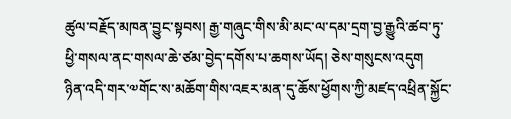ཚུལ་བརྗོད་མཁན་བྱུང་སྟབས། རྒྱ་གཞུང་གིས་མི་མང་ལ་དམ་དྲག་བྱ་རྒྱུའི་ཚབ་ཏུ་ཕྱི་གསལ་ནང་གསལ་ཆེ་ཙམ་བྱེད་དགོས་པ་ཆགས་ཡོད། ཅེས་གསུངས་འདུག
ཉིན་འདི་གར་༧གོང་ས་མཆོག་གིས་འཇར་མན་དུ་ཆོས་ཕྱོགས་ཀྱི་མཛད་འཕྲིན་སྐྱོང་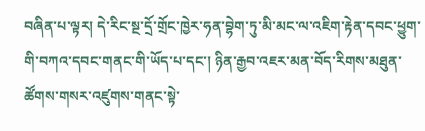བཞིན་པ་ལྟར། དེ་རིང་སྔ་དྲོ་གྲོང་ཁྱེར་ཧན་བྷེག་ཏུ་མི་མང་ལ་འཇིག་རྟེན་དབང་ཕྱུག་གི་བཀའ་དབང་གནང་གི་ཡོད་པ་དང་། ཉིན་རྒྱབ་འཇར་མན་བོད་རིགས་མཐུན་ཚོགས་གསར་འཛུགས་གནང་སྟེ་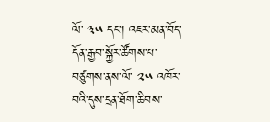ལོ་ ༣༥ དང་། འཇར་མན་བོད་དོན་རྒྱབ་སྐྱོར་ཚོགས་པ་བཙུགས་ནས་ལོ་ ༢༥ འཁོར་བའི་དུས་དྲན་ཐོག་ཆིབས་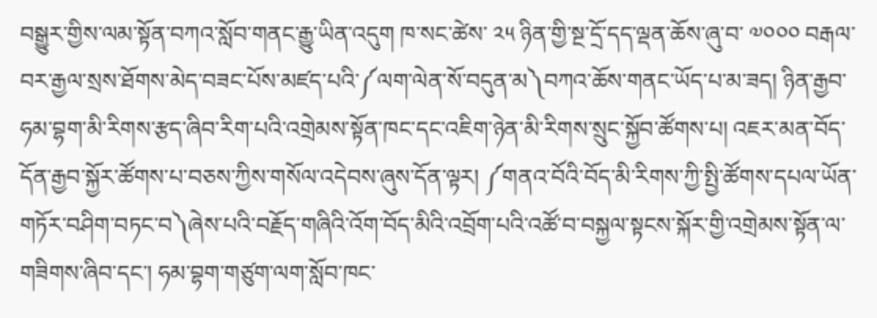བསྒྱུར་གྱིས་ལམ་སྟོན་བཀའ་སློབ་གནང་རྒྱུ་ཡིན་འདུག ཁ་སང་ཚེས་ ༢༥ ཉིན་གྱི་སྔ་དྲོ་དད་ལྡན་ཆོས་ཞུ་བ་ ༧༠༠༠ བརྒལ་བར་རྒྱལ་སྲས་ཐོགས་མེད་བཟང་པོས་མཛད་པའི་༼ལག་ལེན་སོ་བདུན་མ༽བཀའ་ཆོས་གནང་ཡོད་པ་མ་ཟད། ཉིན་རྒྱབ་ཧམ་བྷག་མི་རིགས་རྩད་ཞིབ་རིག་པའི་འགྲེམས་སྟོན་ཁང་དང་འཇིག་ཉེན་མི་རིགས་སྲུང་སྐྱོབ་ཚོགས་པ། འཇར་མན་བོད་དོན་རྒྱབ་སྐྱོར་ཚོགས་པ་བཅས་ཀྱིས་གསོལ་འདེབས་ཞུས་དོན་ལྟར། ༼གནའ་བོའི་བོད་མི་རིགས་ཀྱི་སྤྱི་ཚོགས་དཔལ་ཡོན་གཏོར་བཤིག་བཏང་བ༽ཞེས་པའི་བརྗོད་གཞིའི་འོག་བོད་མིའི་འབྲོག་པའི་འཚོ་བ་བསྐྱལ་སྟངས་སྐོར་གྱི་འགྲེམས་སྟོན་ལ་གཟིགས་ཞིབ་དང་། ཧམ་བྷག་གཙུག་ལག་སློབ་ཁང་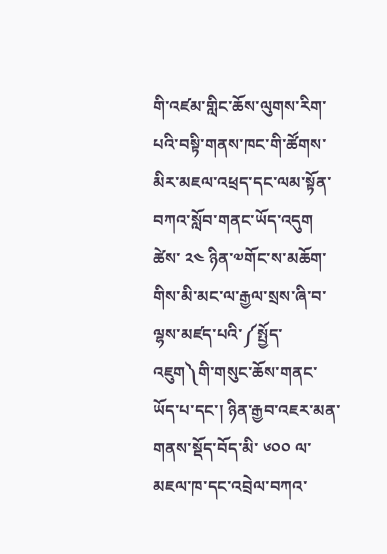གི་འཛམ་གླིང་ཆོས་ལུགས་རིག་པའི་བསྟི་གནས་ཁང་གི་ཚོགས་མིར་མཇལ་འཕྲད་དང་ལམ་སྟོན་བཀའ་སློབ་གནང་ཡོད་འདུག
ཚེས་ ༢༤ ཉིན་༧གོང་ས་མཆོག་གིས་མི་མང་ལ་རྒྱལ་སྲས་ཞི་བ་ལྷས་མཛད་པའི་༼སྤྱོད་འཇུག༽གི་གསུང་ཆོས་གནང་ཡོད་པ་དང་། ཉིན་རྒྱབ་འཇར་མན་གནས་སྡོད་བོད་མི་ ༦༠༠ ལ་མཇལ་ཁ་དང་འབྲེལ་བཀའ་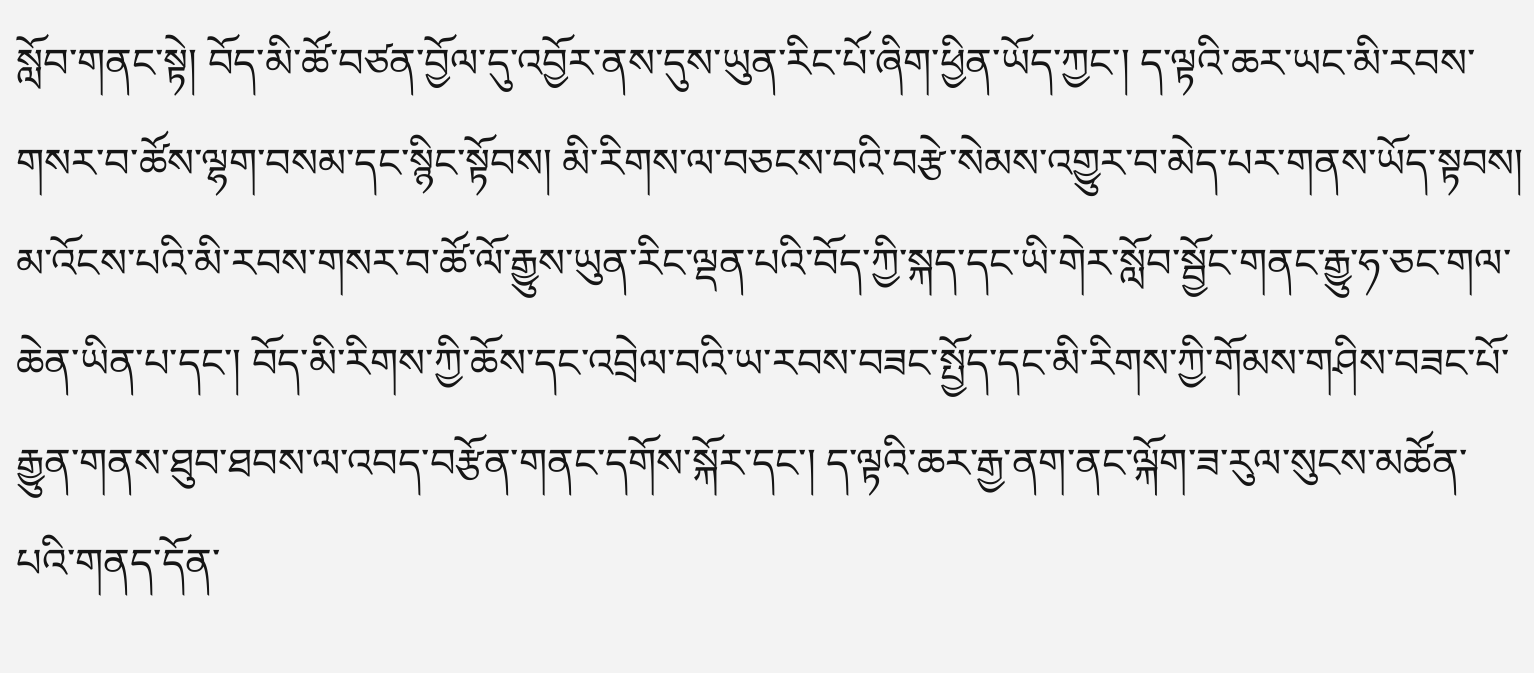སློབ་གནང་སྟེ། བོད་མི་ཚོ་བཙན་བྱོལ་དུ་འབྱོར་ནས་དུས་ཡུན་རིང་པོ་ཞིག་ཕྱིན་ཡོད་ཀྱང་། ད་ལྟའི་ཆར་ཡང་མི་རབས་གསར་བ་ཚོས་ལྷག་བསམ་དང་སྙིང་སྟོབས། མི་རིགས་ལ་བཅངས་བའི་བརྩེ་སེམས་འགྱུར་བ་མེད་པར་གནས་ཡོད་སྟབས། མ་འོངས་པའི་མི་རབས་གསར་བ་ཚོ་ལོ་རྒྱུས་ཡུན་རིང་ལྡན་པའི་བོད་ཀྱི་སྐད་དང་ཡི་གེར་སློབ་སྦྱོང་གནང་རྒྱུ་ཧ་ཅང་གལ་ཆེན་ཡིན་པ་དང་། བོད་མི་རིགས་ཀྱི་ཆོས་དང་འབྲེལ་བའི་ཡ་རབས་བཟང་སྤྱོད་དང་མི་རིགས་ཀྱི་གོམས་གཤིས་བཟང་པོ་རྒྱུན་གནས་ཐུབ་ཐབས་ལ་འབད་བརྩོན་གནང་དགོས་སྐོར་དང་། ད་ལྟའི་ཆར་རྒྱ་ནག་ནང་ལྐོག་ཟ་རུལ་སུངས་མཚོན་པའི་གནད་དོན་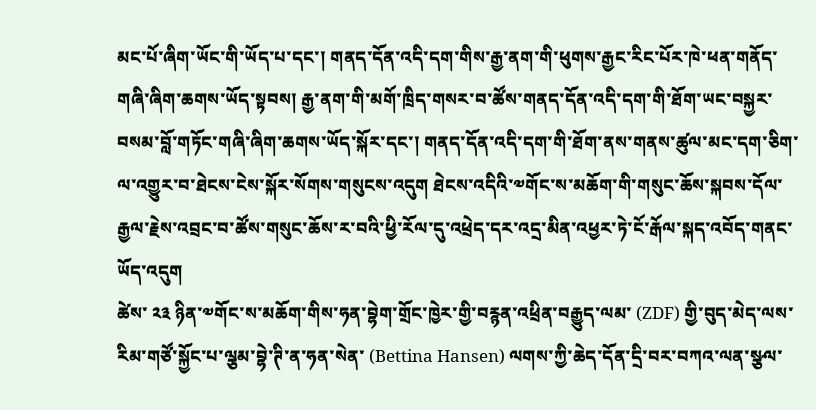མང་པོ་ཞིག་ཡོང་གི་ཡོད་པ་དང་། གནད་དོན་འདི་དག་གིས་རྒྱ་ནག་གི་ཕུགས་རྒྱང་རིང་པོར་ཁེ་ཕན་གནོད་གཞི་ཞིག་ཆགས་ཡོད་སྟབས། རྒྱ་ནག་གི་མགོ་ཁྲིད་གསར་བ་ཚོས་གནད་དོན་འདི་དག་གི་ཐོག་ཡང་བསྐྱར་བསམ་བློ་གཏོང་གཞི་ཞིག་ཆགས་ཡོད་སྐོར་དང་། གནད་དོན་འདི་དག་གི་ཐོག་ནས་གནས་ཚུལ་མང་དག་ཅིག་ལ་འགྱུར་བ་ཐེངས་ངེས་སྐོར་སོགས་གསུངས་འདུག ཐེངས་འདིའི་༧གོང་ས་མཆོག་གི་གསུང་ཆོས་སྐབས་དོལ་རྒྱལ་རྗེས་འབྲང་བ་ཚོས་གསུང་ཆོས་ར་བའི་ཕྱི་རོལ་དུ་འཕྲེད་དར་འདྲ་མིན་འཕྱར་ཏེ་ངོ་རྒོལ་སྐད་འབོད་གནང་ཡོད་འདུག
ཚེས་ ༢༣ ཉིན་༧གོང་ས་མཆོག་གིས་ཧན་བྷེག་གྲོང་ཁྱེར་གྱི་བརྙན་འཕྲིན་བརྒྱུད་ལམ་ (ZDF) གྱི་བུད་མེད་ལས་རིམ་གཙོ་སྐྱོང་པ་ལྕམ་བྷེ་ཊི་ན་ཧན་སེན་ (Bettina Hansen) ལགས་ཀྱི་ཆེད་དོན་དྲི་བར་བཀའ་ལན་སྩལ་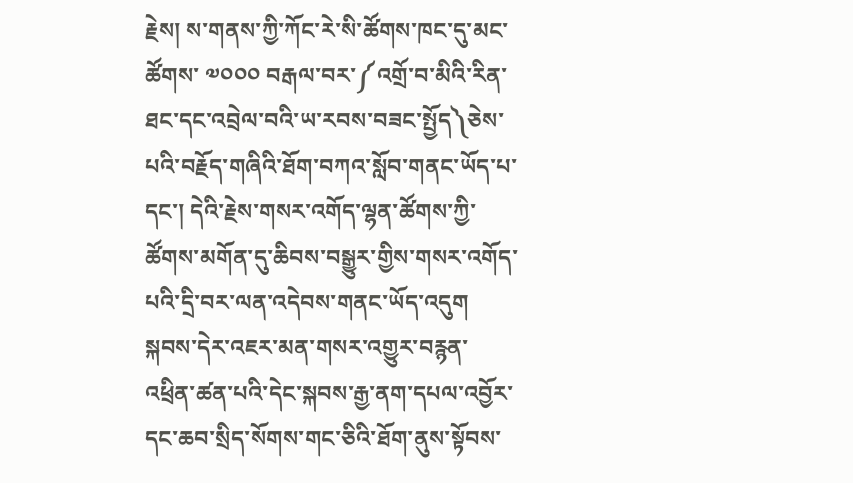རྗེས། ས་གནས་ཀྱི་ཀོང་རེ་སི་ཚོགས་ཁང་དུ་མང་ཚོགས་ ༧༠༠༠ བརྒལ་བར་༼འགྲོ་བ་མིའི་རིན་ཐང་དང་འབྲེལ་བའི་ཡ་རབས་བཟང་སྤྱོད༽ཅེས་པའི་བརྗོད་གཞིའི་ཐོག་བཀའ་སློབ་གནང་ཡོད་པ་དང་། དེའི་རྗེས་གསར་འགོད་ལྷན་ཚོགས་ཀྱི་ཚོགས་མགོན་དུ་ཆིབས་བསྒྱུར་གྱིས་གསར་འགོད་པའི་དྲི་བར་ལན་འདེབས་གནང་ཡོད་འདུག སྐབས་དེར་འཇར་མན་གསར་འགྱུར་བརྙན་འཕྲིན་ཚན་པའི་དེང་སྐབས་རྒྱ་ནག་དཔལ་འབྱོར་དང་ཆབ་སྲིད་སོགས་གང་ཅིའི་ཐོག་ནུས་སྟོབས་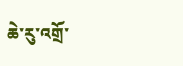ཆེ་རུ་འགྲོ་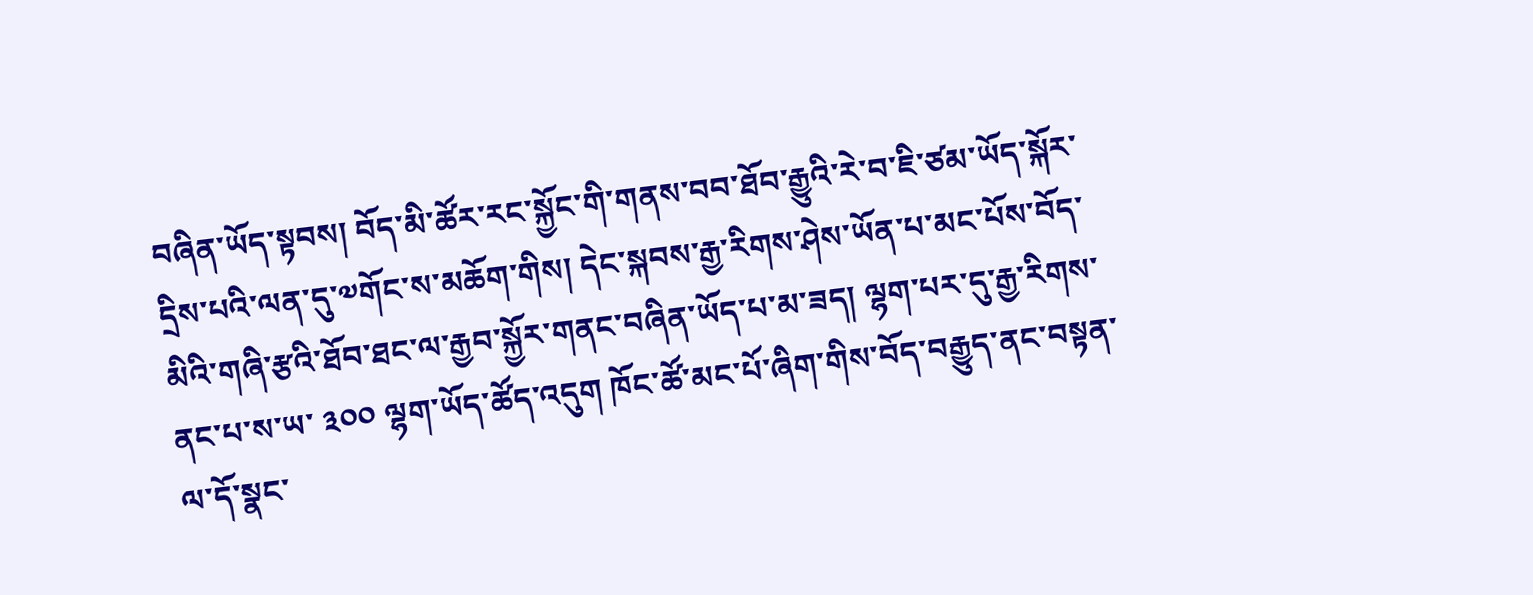བཞིན་ཡོད་སྟབས། བོད་མི་ཚོར་རང་སྐྱོང་གི་གནས་བབ་ཐོབ་རྒྱུའི་རེ་བ་ཇི་ཙམ་ཡོད་སྐོར་དྲིས་པའི་ལན་དུ་༧གོང་ས་མཆོག་གིས། དེང་སྐབས་རྒྱ་རིགས་ཤེས་ཡོན་པ་མང་པོས་བོད་མིའི་གཞི་རྩའི་ཐོབ་ཐང་ལ་རྒྱབ་སྐྱོར་གནང་བཞིན་ཡོད་པ་མ་ཟད། ལྷག་པར་དུ་རྒྱ་རིགས་ནང་པ་ས་ཡ་ ༣༠༠ ལྷག་ཡོད་ཚོད་འདུག ཁོང་ཚོ་མང་པོ་ཞིག་གིས་བོད་བརྒྱུད་ནང་བསྟན་ལ་དོ་སྣང་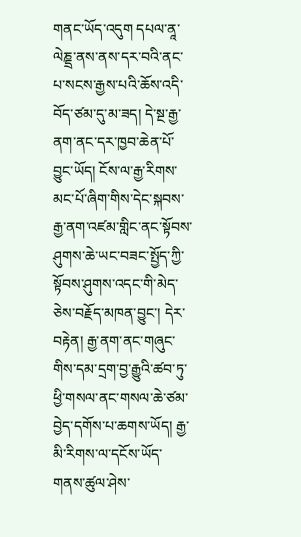གནང་ཡོད་འདུག དཔལ་ནཱ་ལེཎྡྲ་ནས་ནས་དར་བའི་ནང་པ་སངས་རྒྱས་པའི་ཆོས་འདི་བོད་ཙམ་དུ་མ་ཟད། དེ་སྔ་རྒྱ་ནག་ནང་དར་ཁྱབ་ཆེན་པོ་བྱུང་ཡོད། ངོས་ལ་རྒྱ་རིགས་མང་པོ་ཞིག་གིས་དེང་སྐབས་རྒྱ་ནག་འཛམ་གླིང་ནང་སྟོབས་ཤུགས་ཆེ་ཡང་བཟང་སྤྱོད་ཀྱི་སྟོབས་ཤུགས་འདང་གི་མེད་ཅེས་བརྗོད་མཁན་བྱུང་། དེར་བརྟེན། རྒྱ་ནག་ནང་གཞུང་གིས་དམ་དྲག་བྱ་རྒྱུའི་ཚབ་ཏུ་ཕྱི་གསལ་ནང་གསལ་ཆེ་ཙམ་བྱེད་དགོས་པ་ཆགས་ཡོད། རྒྱ་མི་རིགས་ལ་དངོས་ཡོད་གནས་ཚུལ་ཤེས་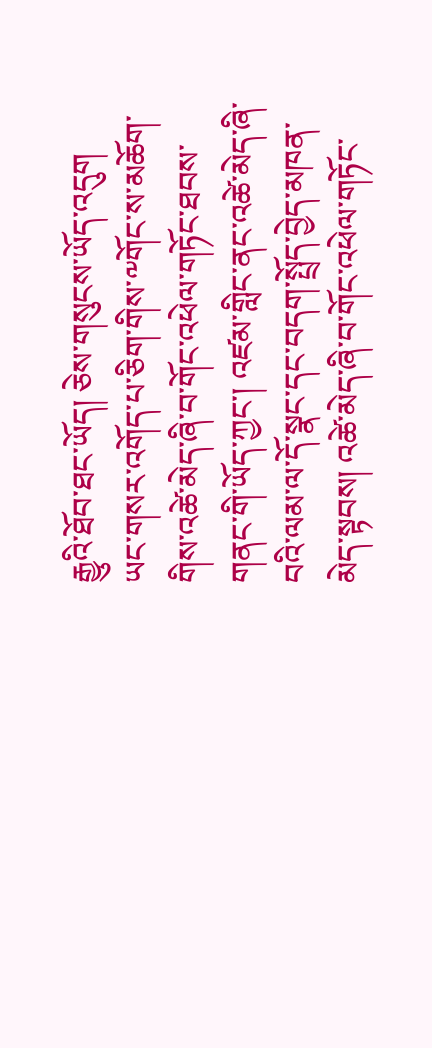རྒྱུའི་ཐོབ་ཐང་ཡོད། ཅེས་གསུངས་ཡོད་འདུག
ཡང་གསར་འགོད་པ་ཅིག་གིས་༸གོང་ས་མཆོག་གིས་འཚེ་མེད་ཞི་བ་གོང་འཕེལ་གཏོང་ཐབས་གནང་གི་ཡོད་ཀྱང་། འཛམ་གླིང་ནང་འཚེ་མེད་ཞི་བའི་ལམ་ལ་དོ་སྣང་དང་བདག་སྤྲོད་བྱེད་མཁན་མེད་སྟབས། འཚེ་མེད་ཞི་བ་གོང་འཕེལ་གཏོང་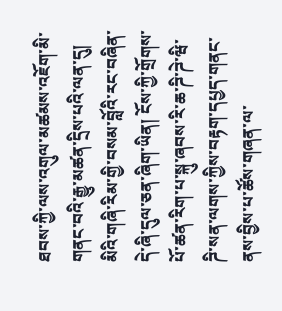ཐབས་ཀྱི་ལས་འགུལ་མཚམས་འཇོག་མི་གནང་བའི་རྒྱུ་མཚན་དྲིས་པའི་ལན་དུ། མིའི་གཞི་རིམ་གྱི་བསམ་བློའི་རང་བཞིན་དེ་ཞི་དུལ་ཅན་ཞིག་ཡིན། ངོས་ཀྱི་གྲོགས་པོ་ཚན་རིག་པ་སྐུ་ཞབས་རི་ཆ་ཌི་ཌེ་ཝི་ཌི་སན་ལགས་ཀྱིས་བརྟག་དཔྱད་གནང་ནས་བྱིས་པ་ཚོས་གཞན་ལ་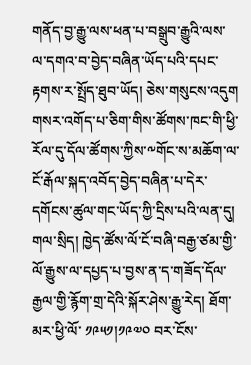གནོད་བྱ་རྒྱུ་ལས་ཕན་པ་བསྒྲུབ་རྒྱུའི་ལས་ལ་དགའ་བ་བྱེད་བཞིན་ཡོད་པའི་དཔང་རྟགས་ར་སྤྲོད་ཐུབ་ཡོད། ཅེས་གསུངས་འདུག
གསར་འགོད་པ་ཅིག་གིས་ཚོགས་ཁང་གི་ཕྱི་རོལ་དུ་དོལ་ཚོགས་ཀྱིས་༸གོང་ས་མཆོག་ལ་ངོ་རྒོལ་སྐད་འབོད་བྱེད་བཞིན་པ་དེར་དགོངས་ཚུལ་གང་ཡོད་ཀྱི་དྲིས་པའི་ལན་དུ། གལ་སྲིད། ཁྱེད་ཚོས་ལོ་ངོ་བཞི་བརྒྱ་ཙམ་གྱི་ལོ་རྒྱུས་ལ་དཔྱད་པ་བྱས་ན་ད་གཟོད་དོལ་རྒྱལ་གྱི་རྙོག་གྲ་དེའི་སྐོར་ཤེས་རྒྱུ་རེད། ཐོག་མར་ཕྱི་ལོ་ ༡༩༥༡།༡༩༧༠ བར་ངོས་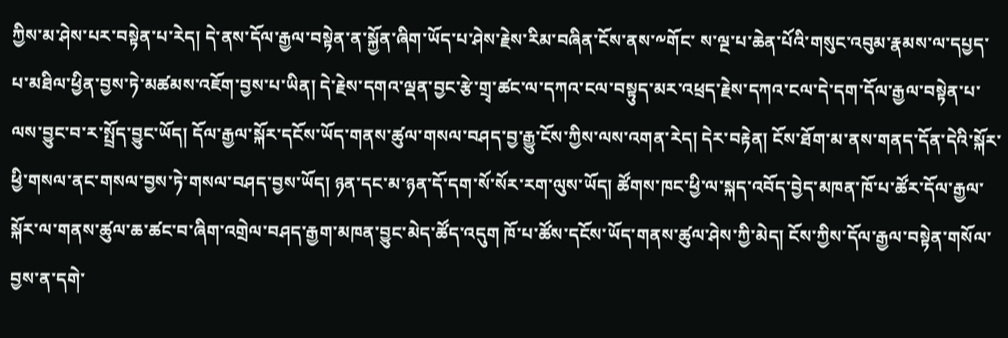ཀྱིས་མ་ཤེས་པར་བསྟེན་པ་རེད། དེ་ནས་དོལ་རྒྱལ་བསྟེན་ན་སྐྱོན་ཞིག་ཡོད་པ་ཤེས་རྗེས་རིམ་བཞིན་ངོས་ནས་༸གོང་ ས་ལྔ་པ་ཆེན་པོའི་གསུང་འབུམ་རྣམས་ལ་དཔྱད་པ་མཐིལ་ཕྱིན་བྱས་ཏེ་མཚམས་འཇོག་བྱས་པ་ཡིན། དེ་རྗེས་དགའ་ལྡན་བྱང་རྩེ་གྲྭ་ཚང་ལ་དཀའ་ངལ་བསྟུད་མར་འཕྲད་རྗེས་དཀའ་ངལ་དེ་དག་དོལ་རྒྱལ་བསྟེན་པ་ལས་བྱུང་བ་ར་སྤྲོད་བྱུང་ཡོད། དོལ་རྒྱལ་སྐོར་དངོས་ཡོད་གནས་ཚུལ་གསལ་བཤད་བྱ་རྒྱུ་ངོས་ཀྱིས་ལས་འགན་རེད། དེར་བརྟེན། ངོས་ཐོག་མ་ནས་གནད་དོན་དེའི་སྐོར་ཕྱི་གསལ་ནང་གསལ་བྱས་ཏེ་གསལ་བཤད་བྱས་ཡོད། ཉན་དང་མ་ཉན་དོ་དག་སོ་སོར་རག་ལུས་ཡོད། ཚོགས་ཁང་ཕྱི་ལ་སྐད་འབོད་བྱེད་མཁན་ཁོ་པ་ཚོར་དོལ་རྒྱལ་སྐོར་ལ་གནས་ཚུལ་ཆ་ཚང་བ་ཞིག་འགྲེལ་བཤད་རྒྱག་མཁན་བྱུང་མེད་ཚོད་འདུག ཁོ་པ་ཚོས་དངོས་ཡོད་གནས་ཚུལ་ཤེས་ཀྱི་མེད། ངོས་ཀྱིས་དོལ་རྒྱལ་བསྟེན་གསོལ་བྱས་ན་དགེ་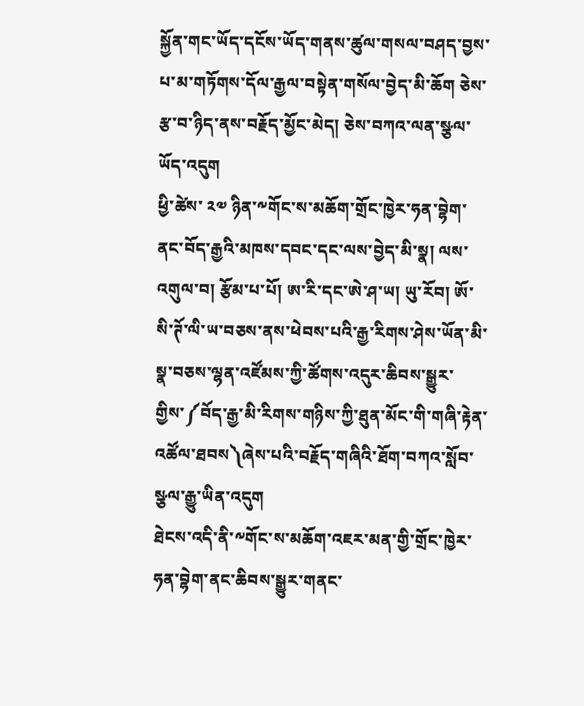སྐྱོན་གང་ཡོད་དངོས་ཡོད་གནས་ཚུལ་གསལ་བཤད་བྱས་པ་མ་གཏོགས་དོལ་རྒྱལ་བསྟེན་གསོལ་བྱེད་མི་ཆོག ཅེས་རྩ་བ་ཉིད་ནས་བརྗོད་མྱོང་མེད། ཅེས་བཀའ་ལན་སྩལ་ཡོད་འདུག
ཕྱི་ཚེས་ ༢༧ ཉིན་༸གོང་ས་མཆོག་གྲོང་ཁྱེར་ཧན་བྷེག་ནང་བོད་རྒྱའི་མཁས་དབང་དང་ལས་བྱེད་མི་སྣ། ལས་འགུལ་བ། རྩོམ་པ་པོ། ཨ་རི་དང་ཨེ་ཤ་ཡ། ཡུ་རོབ། ཨོ་སི་ཊོ་ལི་ཡ་བཅས་ནས་ཕེབས་པའི་རྒྱ་རིགས་ཤེས་ཡོན་མི་སྣ་བཅས་ལྷན་འཛོམས་ཀྱི་ཚོགས་འདུར་ཆིབས་སྒྱུར་གྱིས་༼བོད་རྒྱ་མི་རིགས་གཉིས་ཀྱི་ཐུན་མོང་གི་གཞི་རྟེན་འཚོལ་ཐབས༽ཞེས་པའི་བརྗོད་གཞིའི་ཐོག་བཀའ་སློབ་སྩལ་རྒྱུ་ཡིན་འདུག
ཐེངས་འདི་ནི་༸གོང་ས་མཆོག་འཇར་མན་གྱི་གྲོང་ཁྱེར་ཧན་བྷེག་ནང་ཆིབས་སྒྱུར་གནང་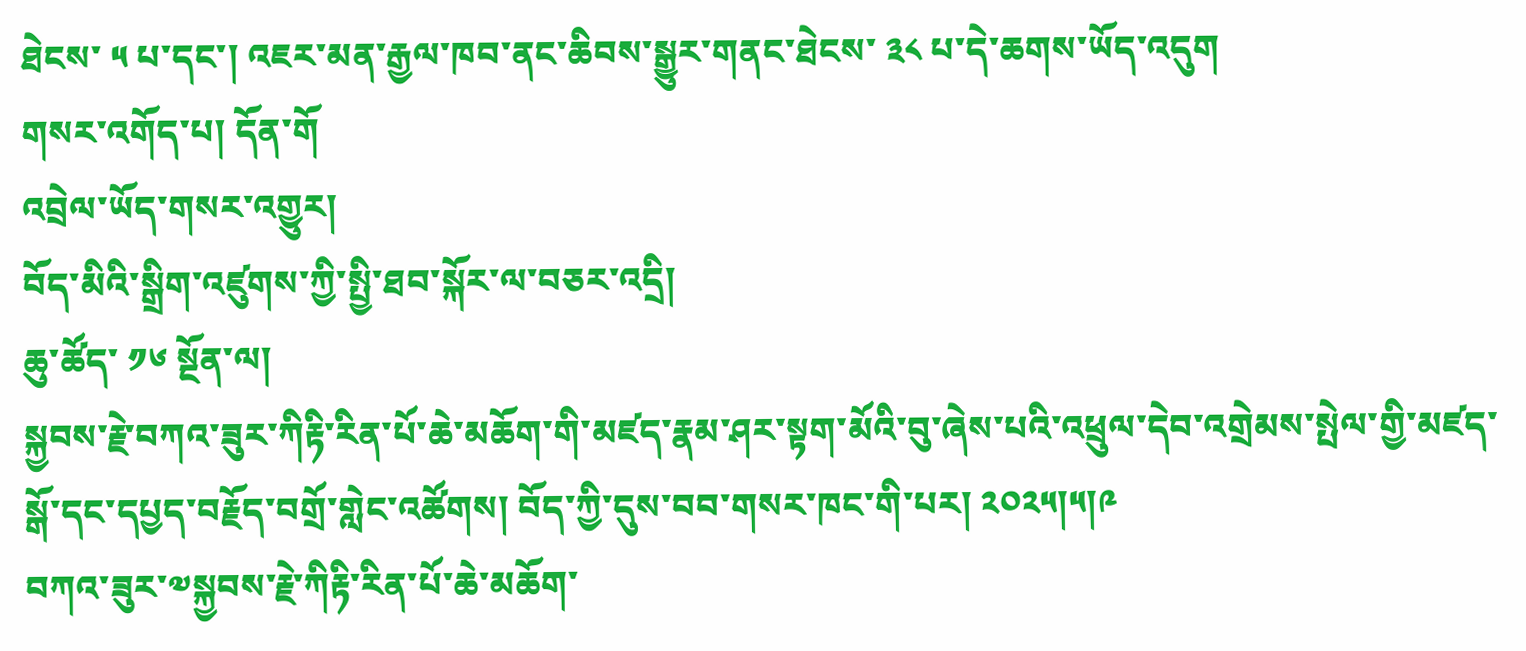ཐེངས་ ༥ པ་དང་། འཇར་མན་རྒྱལ་ཁབ་ནང་ཆིབས་སྒྱུར་གནང་ཐེངས་ ༣༨ པ་དེ་ཆགས་ཡོད་འདུག
གསར་འགོད་པ། དོན་གོ
འབྲེལ་ཡོད་གསར་འགྱུར།
བོད་མིའི་སྒྲིག་འཛུགས་ཀྱི་སྤྱི་ཐབ་སྐོར་ལ་བཅར་འདྲི།
ཆུ་ཚོད་ ༡༦ སྔོན་ལ།
སྐྱབས་རྗེ་བཀའ་ཟུར་ཀིརྟི་རིན་པོ་ཆེ་མཆོག་གི་མཛད་རྣམ་ཤར་སྟག་མོའི་བུ་ཞེས་པའི་འཕྲུལ་དེབ་འགྲེམས་སྤེལ་གྱི་མཛད་སྒོ་དང་དཔྱད་བརྗོད་བགྲོ་གླེང་འཚོགས། བོད་ཀྱི་དུས་བབ་གསར་ཁང་གི་པར། ༢༠༢༥།༥།༩
བཀའ་ཟུར་༧སྐྱབས་རྗེ་ཀིརྟི་རིན་པོ་ཆེ་མཆོག་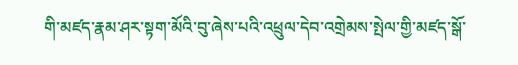གི་མཛད་རྣམ་ཤར་སྟག་མོའི་བུ་ཞེས་པའི་འཕྲུལ་དེབ་འགྲེམས་སྤེལ་གྱི་མཛད་སྒོ་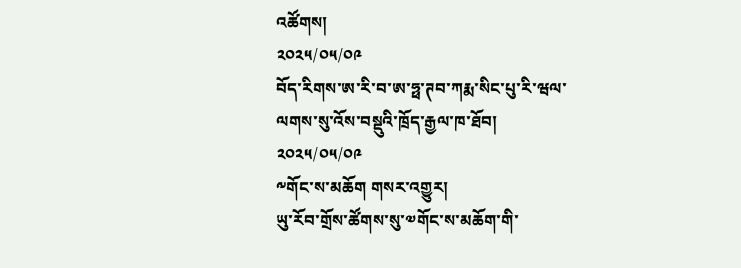འཚོགས།
༢༠༢༥/༠༥/༠༩
བོད་རིགས་ཨ་རི་བ་ཨ་ཧྥ་ཊབ་ཀརྨ་སིང་པུ་རི་ཝལ་ལགས་སུ་འོས་བསྡུའི་ཁྲོད་རྒྱལ་ཁ་ཐོབ།
༢༠༢༥/༠༥/༠༩
༸གོང་ས་མཆོག གསར་འགྱུར།
ཡུ་རོབ་གྲོས་ཚོགས་སུ་༧གོང་ས་མཆོག་གི་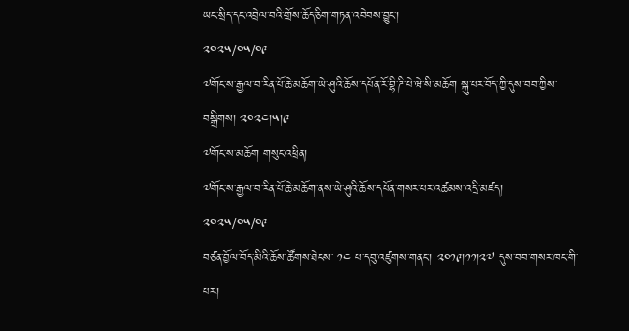ཡང་སྲིད་དང་འབྲེལ་བའི་གྲོས་ཆོད་ཅིག་གཏན་འབེབས་བྱུང་།
༢༠༢༥/༠༥/༠༩
༧གོང་ས་རྒྱལ་བ་རིན་པོ་ཆེ་མཆོག་ཡེ་ཤུའི་ཆོས་དཔོན་རོ་བྷི་ཌི་པེ་ཝེ་སི་མཆོག སྐུ་པར་བོད་ཀྱི་དུས་བབ་ཀྱིས་བསྒྲིགས། ༢༠༢༤།༥།༩
༧གོང་ས་མཆོག གསུང་འཕྲིན།
༧གོང་ས་རྒྱལ་བ་རིན་པོ་ཆེ་མཆོག་ནས་ཡེ་ཤུའི་ཆོས་དཔོན་གསར་པར་འཚམས་འདྲི་མཛད།
༢༠༢༥/༠༥/༠༩
བཙན་བྱོལ་བོད་མིའི་ཆོས་ཚོགས་ཐེངས་ ༡༤ པ་དབུ་འཛུགས་གནང་། ༢༠༡༩།༡༡།༢༧ དུས་བབ་གསར་ཁང་གི་པར།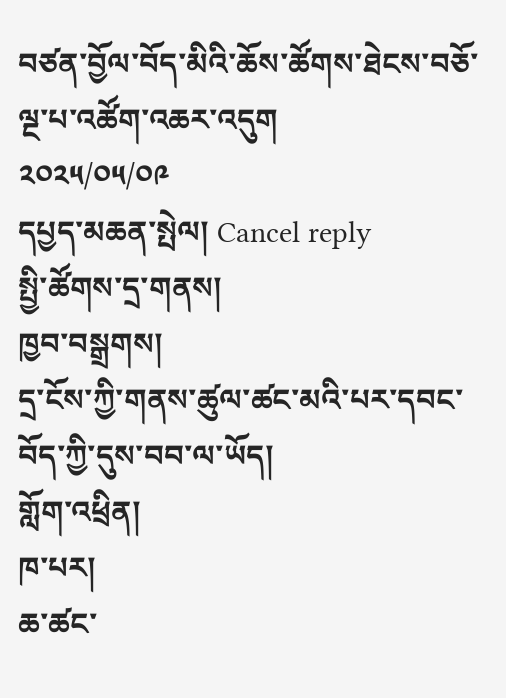བཙན་བྱོལ་བོད་མིའི་ཆོས་ཚོགས་ཐེངས་བཅོ་ལྔ་པ་འཚོག་འཆར་འདུག
༢༠༢༥/༠༥/༠༩
དཔྱད་མཆན་སྤེལ། Cancel reply
སྤྱི་ཚོགས་དྲ་གནས།
ཁྱབ་བསྒྲགས།
དྲ་ངོས་ཀྱི་གནས་ཚུལ་ཚང་མའི་པར་དབང་བོད་ཀྱི་དུས་བབ་ལ་ཡོད།
གློག་འཕྲིན།
ཁ་པར།
ཆ་ཚང་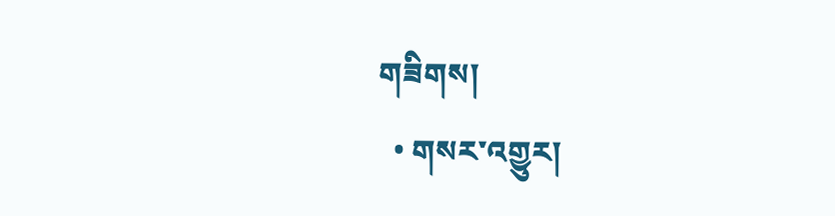གཟིགས།
  • གསར་འགྱུར།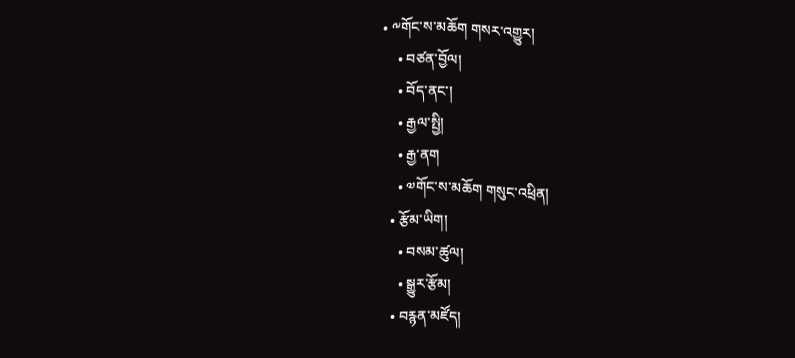• ༸གོང་ས་མཆོག གསར་འགྱུར།
    • བཙན་བྱོལ།
    • བོད་ནང་།
    • རྒྱལ་སྤྱི།
    • རྒྱ་ནག
    • ༧གོང་ས་མཆོག གསུང་འཕྲིན།
  • རྩོམ་ཡིག།
    • བསམ་ཚུལ།
    • སྒྱུར་རྩོམ།
  • བརྙན་མཛོད།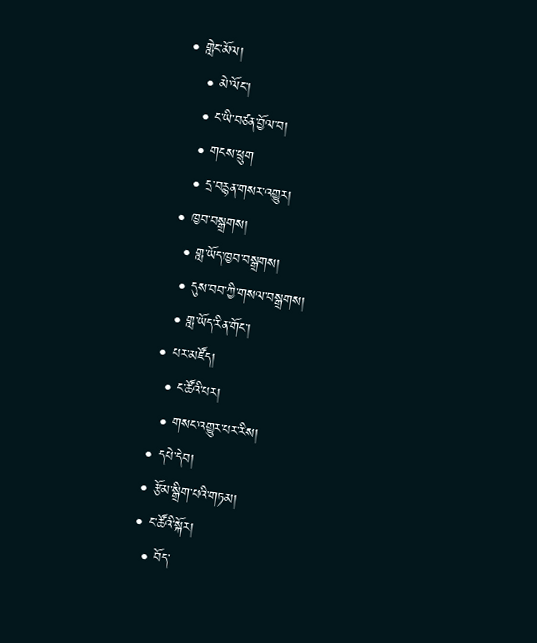• གླེང་མོལ།
    • མེ་ལོང་།
    • ང་ཡི་བཙན་བྱོལ་བ།
    • གངས་ཕྲུག
    • དྲ་བརྙན་གསར་འགྱུར།
  • ཁྱབ་བསྒྲགས།
    • གླ་ཡོད་ཁྱབ་བསྒྲགས།
    • དུས་བབ་ཀྱི་གསལ་བསྒྲགས།
    • གླ་ཡོད་རིན་གོང་།
  • པར་མཛོད།
    • ང་ཚོའི་པར།
    • གསང་འགྱུར་པར་རིས།
  • དཔེ་དེབ།
  • རྩོམ་སྒྲིག་པའི་གཏམ།
  • ང་ཚོའི་སྐོར།
    • བོད་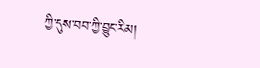ཀྱི་དུས་བབ་ཀྱི་བྱུང་རིམ།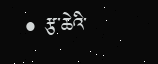• རྩ་ཆེའི་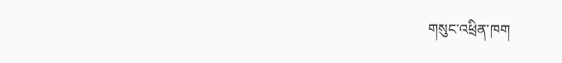གསུང་འཕྲིན་ཁག